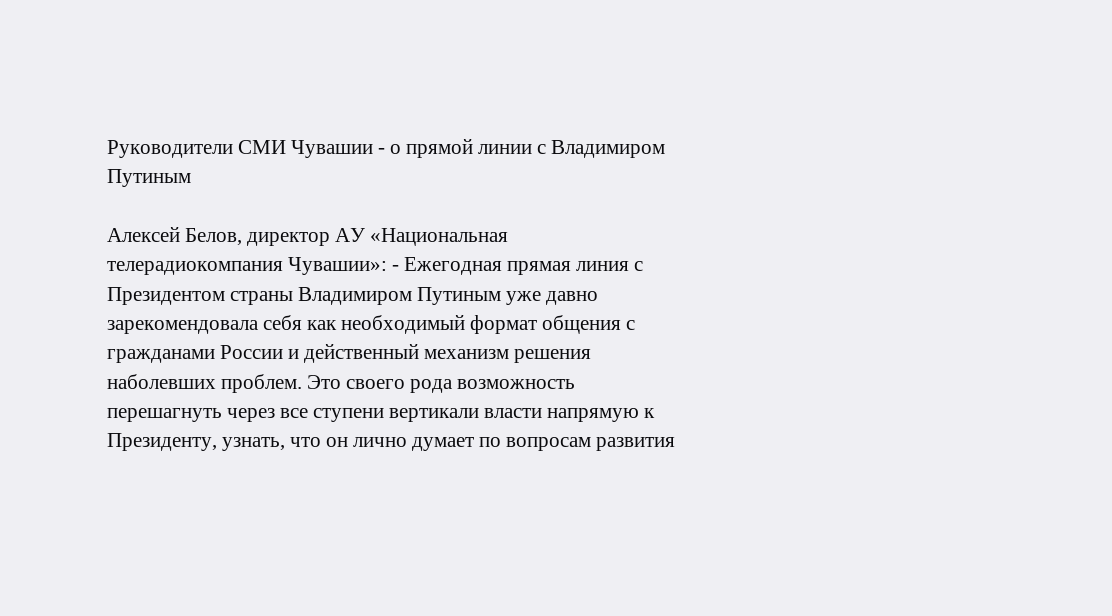Руководители СМИ Чувашии - о прямой линии с Владимиром Путиным

Алексей Белов, директор АУ «Национальная телерадиокомпания Чувашии»: - Ежегодная прямая линия с Президентом страны Владимиром Путиным уже давно зарекомендовала себя как необходимый формат общения с гражданами России и действенный механизм решения наболевших проблем. Это своего рода возможность перешагнуть через все ступени вертикали власти напрямую к Президенту, узнать, что он лично думает по вопросам развития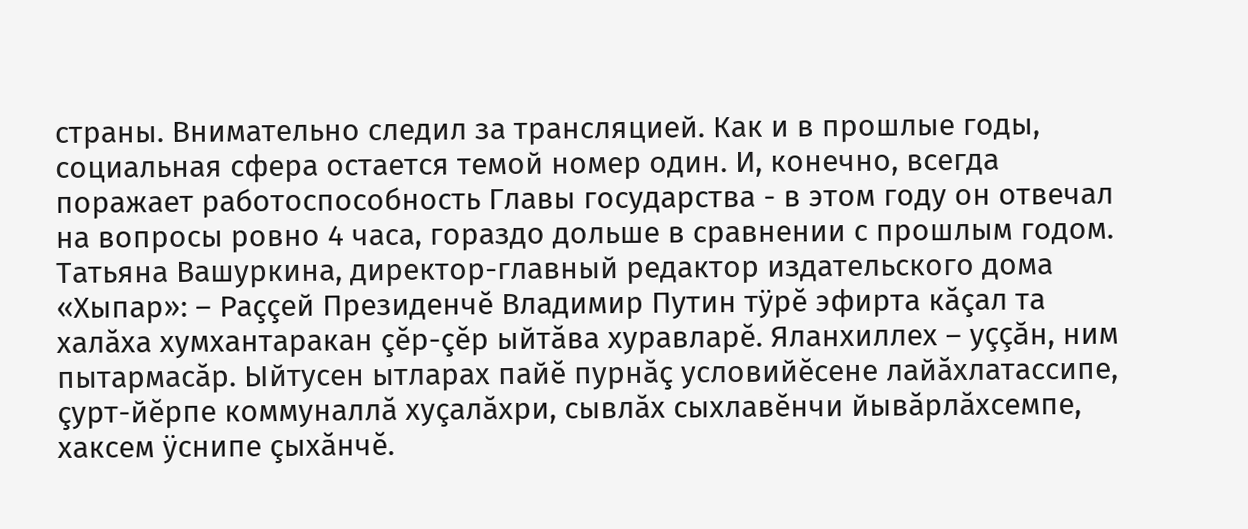страны. Внимательно следил за трансляцией. Как и в прошлые годы, социальная сфера остается темой номер один. И, конечно, всегда поражает работоспособность Главы государства - в этом году он отвечал на вопросы ровно 4 часа, гораздо дольше в сравнении с прошлым годом. Татьяна Вашуркина, директор-главный редактор издательского дома «Хыпар»: – Раççей Президенчĕ Владимир Путин тÿрĕ эфирта кăçал та халăха хумхантаракан çĕр-çĕр ыйтăва хуравларĕ. Яланхиллех – уççăн, ним пытармасăр. Ыйтусен ытларах пайĕ пурнăç условийĕсене лайăхлатассипе, çурт-йĕрпе коммуналлă хуçалăхри, сывлăх сыхлавĕнчи йывăрлăхсемпе, хаксем ÿснипе çыхăнчĕ.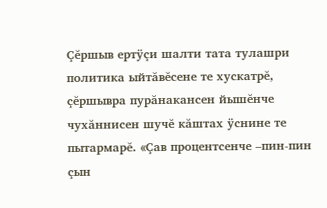Çĕршыв ертÿçи шалти тата тулашри политика ыйтăвĕсене те хускатрĕ, çĕршывра пурăнакансен йышĕнче чухăннисен шучĕ кăштах ÿснине те пытармарĕ. «Çав процентсенче –пин-пин çын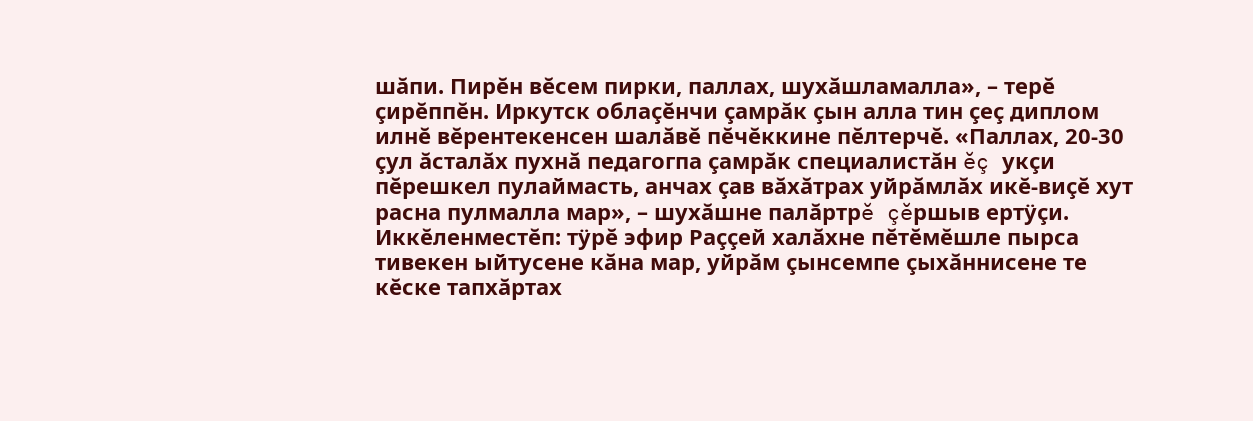шăпи. Пирĕн вĕсем пирки, паллах, шухăшламалла», – терĕ çирĕппĕн. Иркутск облаçĕнчи çамрăк çын алла тин çеç диплом илнĕ вĕрентекенсен шалăвĕ пĕчĕккине пĕлтерчĕ. «Паллах, 20-30 çул ăсталăх пухнă педагогпа çамрăк специалистăн ĕç укçи пĕрешкел пулаймасть, анчах çав вăхăтрах уйрăмлăх икĕ-виçĕ хут расна пулмалла мар», – шухăшне палăртрĕ çĕршыв ертÿçи. Иккĕленместĕп: тÿрĕ эфир Раççей халăхне пĕтĕмĕшле пырса тивекен ыйтусене кăна мар, уйрăм çынсемпе çыхăннисене те кĕске тапхăртах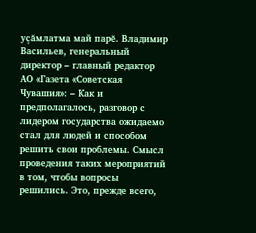уçăмлатма май парĕ. Владимир Васильев, генеральный директор – главный редактор АО «Газета «Советская Чувашия»: – Как и предполагалось, разговор с лидером государства ожидаемо стал для людей и способом решить свои проблемы. Смысл проведения таких мероприятий в том, чтобы вопросы решились. Это, прежде всего,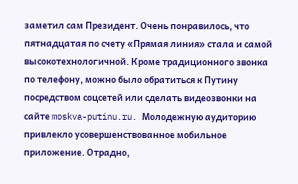заметил сам Президент. Очень понравилось, что пятнадцатая по счету «Прямая линия» стала и самой высокотехнологичной. Кроме традиционного звонка по телефону, можно было обратиться к Путину посредством соцсетей или сделать видеозвонки на сайте moskva-putinu.ru. Молодежную аудиторию привлекло усовершенствованное мобильное приложение. Отрадно,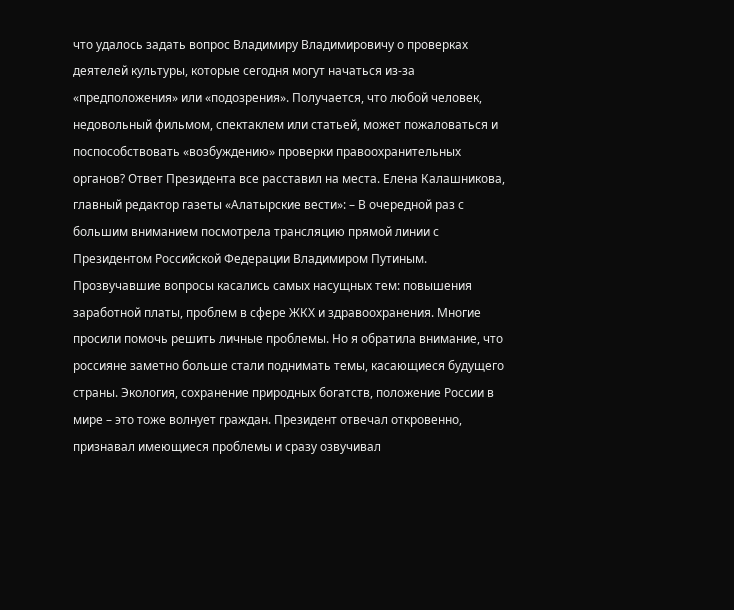что удалось задать вопрос Владимиру Владимировичу о проверках деятелей культуры, которые сегодня могут начаться из-за «предположения» или «подозрения». Получается, что любой человек, недовольный фильмом, спектаклем или статьей, может пожаловаться и поспособствовать «возбуждению» проверки правоохранительных органов? Ответ Президента все расставил на места. Елена Калашникова, главный редактор газеты «Алатырские вести»: – В очередной раз с большим вниманием посмотрела трансляцию прямой линии с Президентом Российской Федерации Владимиром Путиным. Прозвучавшие вопросы касались самых насущных тем: повышения заработной платы, проблем в сфере ЖКХ и здравоохранения. Многие просили помочь решить личные проблемы. Но я обратила внимание, что россияне заметно больше стали поднимать темы, касающиеся будущего страны. Экология, сохранение природных богатств, положение России в мире – это тоже волнует граждан. Президент отвечал откровенно, признавал имеющиеся проблемы и сразу озвучивал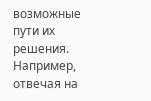возможные пути их решения. Например, отвечая на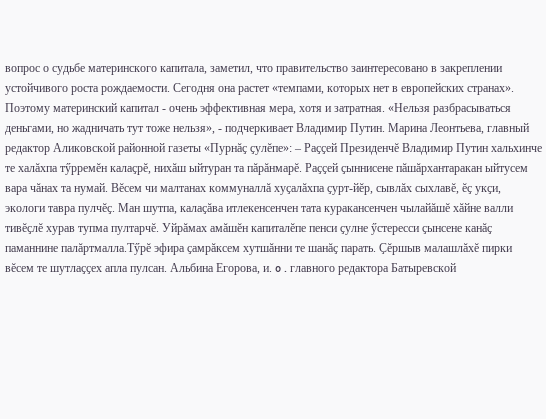вопрос о судьбе материнского капитала, заметил, что правительство заинтересовано в закреплении устойчивого роста рождаемости. Сегодня она растет «темпами, которых нет в европейских странах». Поэтому материнский капитал - очень эффективная мера, хотя и затратная. «Нельзя разбрасываться деньгами, но жадничать тут тоже нельзя», - подчеркивает Владимир Путин. Марина Леонтьева, главный редактор Аликовской районной газеты «Пурнăҫ ҫулĕпе»: – Раҫҫей Президенчĕ Владимир Путин хальхинче те халăхпа тӳрремĕн калаҫрĕ, нихăш ыйтуран та пăрăнмарĕ. Раҫҫей ҫыннисене пăшăрхантаракан ыйтусем вара чăнах та нумай. Вĕсем чи малтанах коммуналлă хуҫалăхпа ҫурт-йĕр, сывлăх сыхлавĕ, ĕҫ укҫи, экологи тавра пулчĕҫ. Ман шутпа, калаҫăва итлекенсенчен тата куракансенчен чылайăшĕ хăйне валли тивĕҫлĕ хурав тупма пултарчĕ. Уйрăмах амăшĕн капиталĕпе пенси ҫулне ӳстересси ҫынсене канăҫ паманнине палăртмалла.Тӳрĕ эфира ҫамрăксем хутшăнни те шанăҫ парать. Ҫĕршыв малашлăхĕ пирки вĕсем те шутлаҫҫех апла пулсан. Альбина Егорова, и. o . главного редактора Батыревской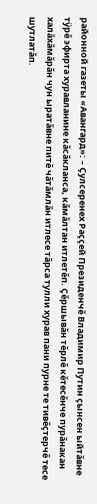районной газеты «Авангард»: – Çулсеренех Раççей Президенчĕ Владимир Путин çынсен ыйтăвне тÿрĕ эфирта хуравланине кăсăкланса, кăмăлтан итлетĕп. Çĕршывăн тĕрлĕ кĕтесĕнче пурăнакан халăхăмăрăн чун ыратăвне питĕ чăтăмлăн итлесе тăрса тулли хурав пани пурне те тивĕçтерчĕ тесе шутлатăп.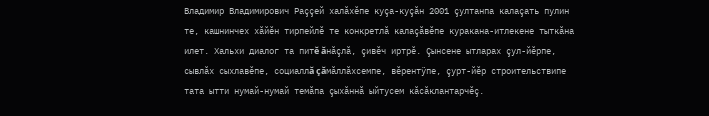Владимир Владимирович Раççей халăхĕпе куçа-куçăн 2001 çултанпа калаçать пулин те, кашнинчех хăйĕн тирпейлĕ те конкретлă калаçăвĕпе куракана-итлекене тыткăна илет. Хальхи диалог та питĕ ăнăçлă, çивĕч иртрĕ. Çынсене ытларах çул-йĕрпе, сывлăх сыхлавĕпе, социаллă çăмăллăхсемпе, вĕрентÿпе, çурт-йĕр строительствипе тата ытти нумай-нумай темăпа çыхăннă ыйтусем кăсăклантарчĕç.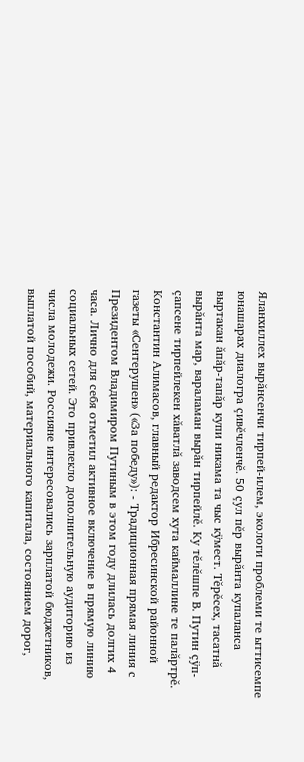Яланхиллех вырăнсенчи тирпей-илем, экологи проблеми те ыттисемпе юнашарах диалогра çивĕчленчĕ. 50 çул пĕр вырăнта купаланса выртакан ăпăр-тапăр купи никама та чыс кÿмест. Тĕрĕсех, тасатнă вырăнта мар, вараламан вырăн тирпейлĕ. Ку тĕлĕшпе В. Путин çÿп-çапсене тирпейлекен хăватлă заводсем хута каймаллине те палăртрĕ. Константин Алимасов, главный редактор Ибресинской районной газеты «Сентерушен» («За победу»): - Традиционная прямая линия с Президентом Владимиром Путиным в этом году длилась долгих 4 часа. Лично для себя отметил активное включение в прямую линию социальных сетей. Это привлекло дополнительную аудиторию из числа молодежи. Россияне интересовались зарплатой бюджетников, выплатой пособий, материального капитала, состоянием дорог,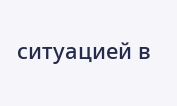ситуацией в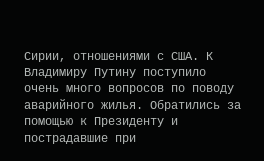Сирии, отношениями с США. К Владимиру Путину поступило очень много вопросов по поводу аварийного жилья. Обратились за помощью к Президенту и пострадавшие при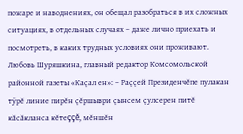пожаре и наводнениях, он обещал разобраться в их сложных ситуациях, в отдельных случаях – даже лично приехать и посмотреть, в каких трудных условиях они проживают. Любовь Шуряшкина, главный редактор Комсомольской районной газеты «Каçал ен»: – Раççей Президенчĕпе пулакан тÿрĕ линие пирĕн çĕршыври çынсем çулсерен питĕ кăсăкланса кĕтеççĕ, мĕншĕн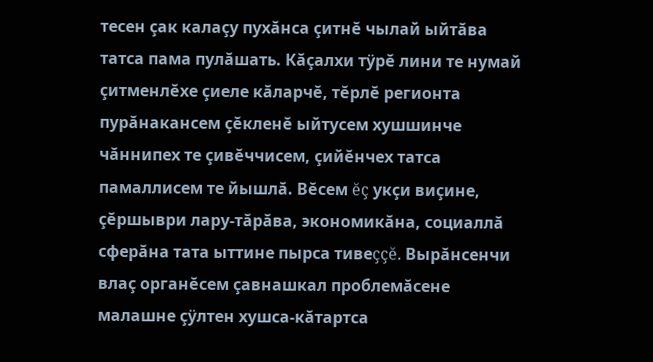тесен çак калаçу пухăнса çитнĕ чылай ыйтăва татса пама пулăшать. Кăçалхи тÿрĕ лини те нумай çитменлĕхе çиеле кăларчĕ, тĕрлĕ регионта пурăнакансем çĕкленĕ ыйтусем хушшинче чăннипех те çивĕччисем, çийĕнчех татса памаллисем те йышлă. Вĕсем ĕç укçи виçине, çĕршыври лару-тăрăва, экономикăна, социаллă сферăна тата ыттине пырса тивеççĕ. Вырăнсенчи влаç органĕсем çавнашкал проблемăсене малашне çÿлтен хушса-кăтартса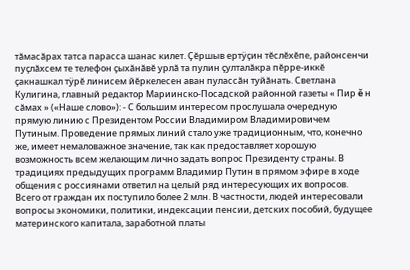тăмасăрах татса парасса шанас килет. Çĕршыв ертÿçин тĕслĕхĕпе, районсенчи пуçлăхсем те телефон çыхăнăвĕ урлă та пулин çулталăкра пĕрре-иккĕ çакнашкал тÿрĕ линисем йĕркелесен аван пулассăн туйăнать. Светлана Кулигина, главный редактор Мариинско-Посадской районной газеты « Пир ĕ н сăмах » («Наше слово»): - С большим интересом прослушала очередную прямую линию с Президентом России Владимиром Владимировичем Путиным. Проведение прямых линий стало уже традиционным, что, конечно же, имеет немаловажное значение, так как предоставляет хорошую возможность всем желающим лично задать вопрос Президенту страны. В традициях предыдущих программ Владимир Путин в прямом эфире в ходе общения с россиянами ответил на целый ряд интересующих их вопросов. Всего от граждан их поступило более 2 млн. В частности, людей интересовали вопросы экономики, политики, индексации пенсии, детских пособий, будущее материнского капитала, заработной платы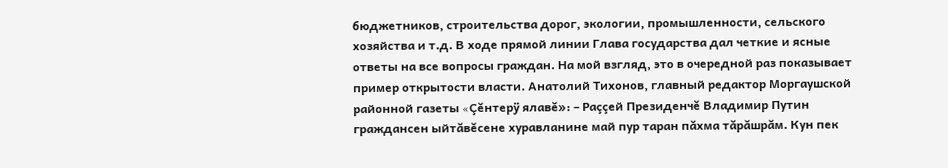бюджетников, строительства дорог, экологии, промышленности, сельского хозяйства и т.д. В ходе прямой линии Глава государства дал четкие и ясные ответы на все вопросы граждан. На мой взгляд, это в очередной раз показывает пример открытости власти. Анатолий Тихонов, главный редактор Моргаушской районной газеты «Çĕнтерÿ ялавĕ»: – Раççей Президенчĕ Владимир Путин граждансен ыйтăвĕсене хуравланине май пур таран пăхма тăрăшрăм. Кун пек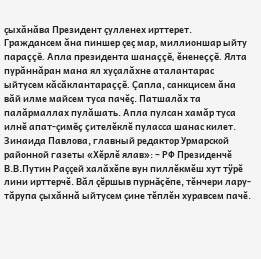çыхăнăва Президент çулленех ирттерет. Граждансем ăна пиншер çеç мар, миллионшар ыйту параççĕ. Апла президента шанаççĕ, ĕненеççĕ. Ялта пурăннăран мана ял хуçалăхне аталантарас ыйтусем кăсăклантараççĕ. Çапла, санкцисем ăна вăй илме майсем туса пачĕç. Патшалăх та палăрмаллах пулăшать. Апла пулсан хамăр туса илнĕ апат-çимĕç çителĕклĕ пуласса шанас килет. Зинаида Павлова, главный редактор Урмарской районной газеты «Хĕрлĕ ялав»: – РФ Президенчĕ В.В.Путин Раççей халăхĕпе вун пиллĕкмĕш хут тÿрĕ лини ирттерчĕ. Вăл çĕршыв пурнăçĕпе, тĕнчери лару-тăрупа çыхăннă ыйтусем çине тĕплĕн хуравсем пачĕ.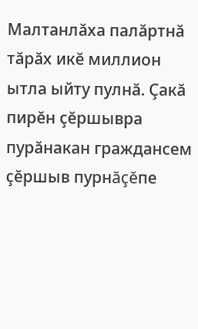Малтанлăха палăртнă тăрăх икĕ миллион ытла ыйту пулнă. Çакă пирĕн çĕршывра пурăнакан граждансем çĕршыв пурнăçĕпе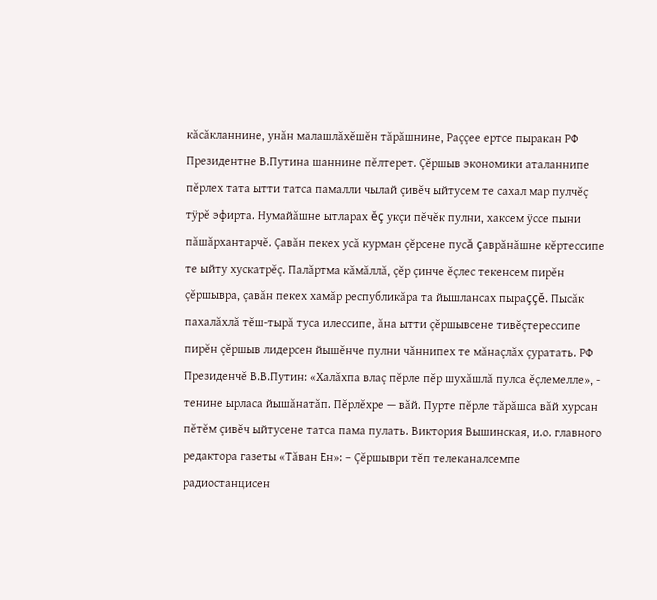кăсăкланнине, унăн малашлăхĕшĕн тăрăшнине, Раççее ертсе пыракан РФ Президентне В.Путина шаннине пĕлтерет. Çĕршыв экономики аталаннипе пĕрлех тата ытти татса памалли чылай çивĕч ыйтусем те сахал мар пулчĕç тÿрĕ эфирта. Нумайăшне ытларах ĕç укçи пĕчĕк пулни, хаксем ÿссе пыни пăшăрхантарчĕ. Çавăн пекех усă курман çĕрсене пусă çаврăнăшне кĕртессипе те ыйту хускатрĕç. Палăртма кăмăллă, çĕр çинче ĕçлес текенсем пирĕн çĕршывра, çавăн пекех хамăр республикăра та йышлансах пыраççĕ. Пысăк пахалăхлă тĕш-тырă туса илессипе, ăна ытти çĕршывсене тивĕçтерессипе пирĕн çĕршыв лидерсен йышĕнче пулни чăннипех те мăнаçлăх çуратать. РФ Президенчĕ В.В.Путин: «Халăхпа влаç пĕрле пĕр шухăшлă пулса ĕçлемелле», - тенине ырласа йышăнатăп. Пĕрлĕхре — вăй. Пурте пĕрле тăрăшса вăй хурсан пĕтĕм çивĕч ыйтусене татса пама пулать. Виктория Вышинская, и.о. главного редактора газеты «Тăван Ен»: – Çĕршыври тĕп телеканалсемпе радиостанцисен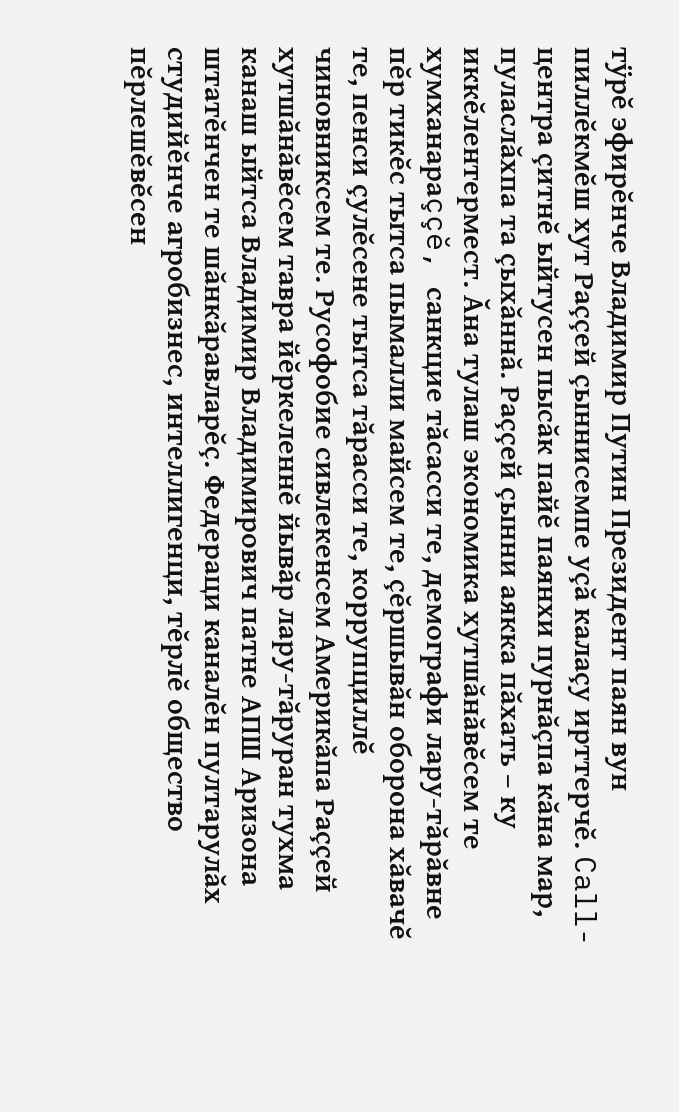тÿрĕ эфирĕнче Владимир Путин Президент паян вун пиллĕкмĕш хут Раççей çыннисемпе уçă калаçу ирттерчĕ. Call-центра çитнĕ ыйтусен пысăк пайĕ паянхи пурнăçпа кăна мар, пуласлăхпа та çыхăннă. Раççей çынни аякка пăхать – ку иккĕлентермест. Ăна тулаш экономика хутшăнăвĕсем те хумханараççĕ, санкцие тăсасси те, демографи лару-тăрăвне пĕр тикĕс тытса пымалли майсем те, çĕршывăн оборона хăвачĕ те, пенси çулĕсене тытса тăрасси те, коррупциллĕ чиновниксем те. Русофобие сивлекенсем Америкăпа Раççей хутшăнăвĕсем тавра йĕркеленнĕ йывăр лару-тăруран тухма канаш ыйтса Владимир Владимирович патне АПШ Аризона штатĕнчен те шăнкăравларĕç. Федераци каналĕн пултарулăх студийĕнче агробизнес, интеллигенци, тĕрлĕ общество пĕрлешĕвĕсен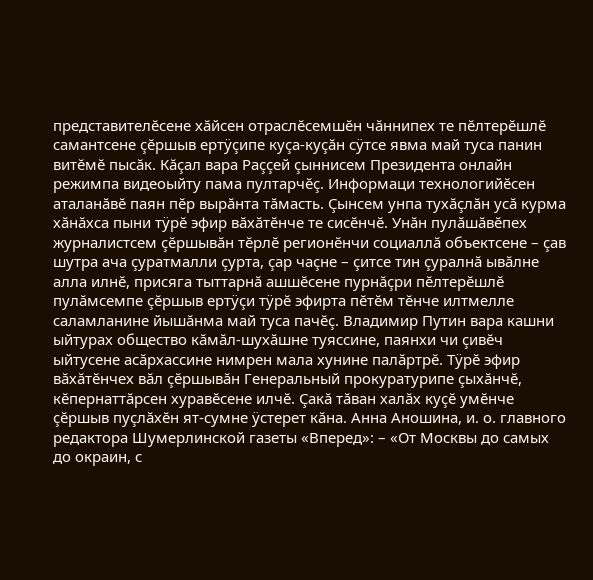представителĕсене хăйсен отраслĕсемшĕн чăннипех те пĕлтерĕшлĕ самантсене çĕршыв ертÿçипе куçа-куçăн сÿтсе явма май туса панин витĕмĕ пысăк. Кăçал вара Раççей çыннисем Президента онлайн режимпа видеоыйту пама пултарчĕç. Информаци технологийĕсен аталанăвĕ паян пĕр вырăнта тăмасть. Çынсем унпа тухăçлăн усă курма хăнăхса пыни тÿрĕ эфир вăхăтĕнче те сисĕнчĕ. Унăн пулăшăвĕпех журналистсем çĕршывăн тĕрлĕ регионĕнчи социаллă объектсене – çав шутра ача çуратмалли çурта, çар чаçне – çитсе тин çуралнă ывăлне алла илнĕ, присяга тыттарнă ашшĕсене пурнăçри пĕлтерĕшлĕ пулăмсемпе çĕршыв ертÿçи тÿрĕ эфирта пĕтĕм тĕнче илтмелле саламланине йышăнма май туса пачĕç. Владимир Путин вара кашни ыйтурах общество кăмăл-шухăшне туяссине, паянхи чи çивĕч ыйтусене асăрхассине нимрен мала хунине палăртрĕ. Тÿрĕ эфир вăхăтĕнчех вăл çĕршывăн Генеральный прокуратурипе çыхăнчĕ, кĕпернаттăрсен хуравĕсене илчĕ. Çакă тăван халăх куçĕ умĕнче çĕршыв пуçлăхĕн ят-сумне ÿстерет кăна. Анна Аношина, и. о. главного редактора Шумерлинской газеты «Вперед»: – «От Москвы до самых до окраин, с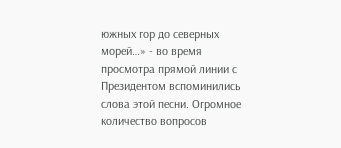южных гор до северных морей…» - во время просмотра прямой линии с Президентом вспоминились слова этой песни. Огромное количество вопросов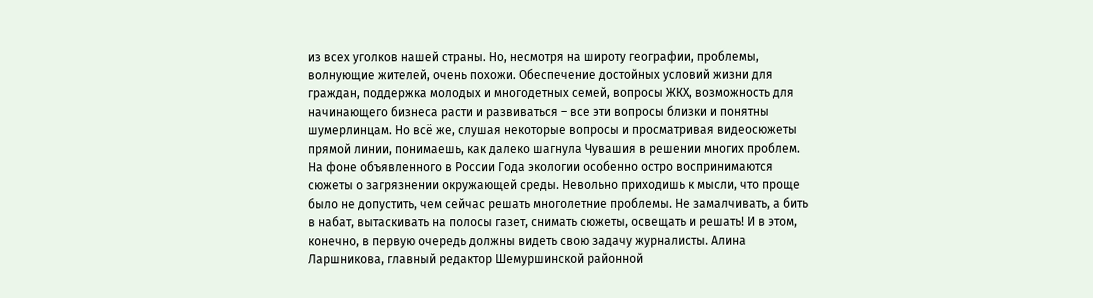из всех уголков нашей страны. Но, несмотря на широту географии, проблемы, волнующие жителей, очень похожи. Обеспечение достойных условий жизни для граждан, поддержка молодых и многодетных семей, вопросы ЖКХ, возможность для начинающего бизнеса расти и развиваться – все эти вопросы близки и понятны шумерлинцам. Но всё же, слушая некоторые вопросы и просматривая видеосюжеты прямой линии, понимаешь, как далеко шагнула Чувашия в решении многих проблем. На фоне объявленного в России Года экологии особенно остро воспринимаются сюжеты о загрязнении окружающей среды. Невольно приходишь к мысли, что проще было не допустить, чем сейчас решать многолетние проблемы. Не замалчивать, а бить в набат, вытаскивать на полосы газет, снимать сюжеты, освещать и решать! И в этом, конечно, в первую очередь должны видеть свою задачу журналисты. Алина Ларшникова, главный редактор Шемуршинской районной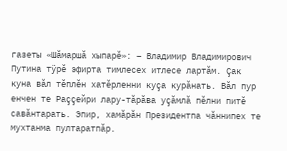газеты «Шăмаршă хыпарĕ»: – Владимир Владимирович Путина тÿрĕ эфирта тимлесех итлесе лартăм. Çак куна вăл тĕплĕн хатĕрленни куçа курăнать. Вăл пур енчен те Раççейри лару-тăрăва уçăмлă пĕлни питĕ савăнтарать. Эпир, хамăрăн Президентпа чăннипех те мухтанма пултаратпăр.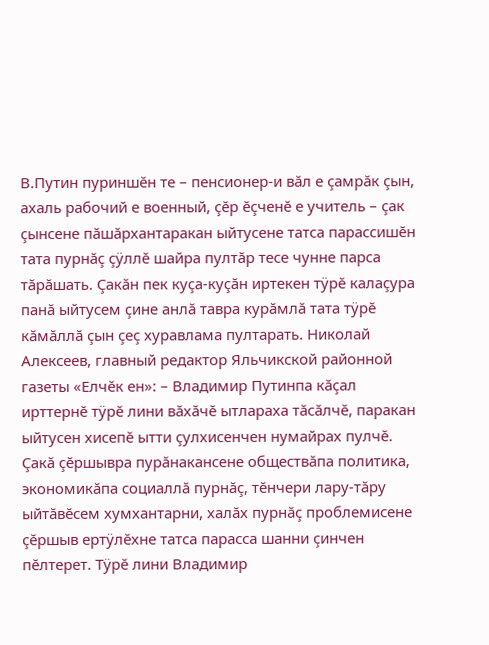В.Путин пуриншĕн те – пенсионер-и вăл е çамрăк çын, ахаль рабочий е военный, çĕр ĕçченĕ е учитель – çак çынсене пăшăрхантаракан ыйтусене татса парассишĕн тата пурнăç çÿллĕ шайра пултăр тесе чунне парса тăрăшать. Çакăн пек куçа-куçăн иртекен тÿрĕ калаçура панă ыйтусем çине анлă тавра курăмлă тата тÿрĕ кăмăллă çын çеç хуравлама пултарать. Николай Алексеев, главный редактор Яльчикской районной газеты «Елчĕк ен»: – Владимир Путинпа кăçал ирттернĕ тÿрĕ лини вăхăчĕ ытлараха тăсăлчĕ, паракан ыйтусен хисепĕ ытти çулхисенчен нумайрах пулчĕ. Çакă çĕршывра пурăнакансене обществăпа политика, экономикăпа социаллă пурнăç, тĕнчери лару-тăру ыйтăвĕсем хумхантарни, халăх пурнăç проблемисене çĕршыв ертÿлĕхне татса парасса шанни çинчен пĕлтерет. Тÿрĕ лини Владимир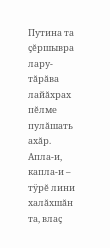Путина та çĕршывра лару-тăрăва лайăхрах пĕлме пулăшать ахăр. Апла-и, капла-и – тÿрĕ лини халăхшăн та, влаç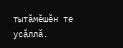тытăмĕшĕн те усăллă.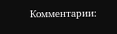Комментарии: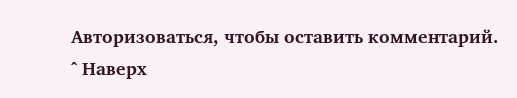Авторизоваться, чтобы оставить комментарий.
^ Наверх